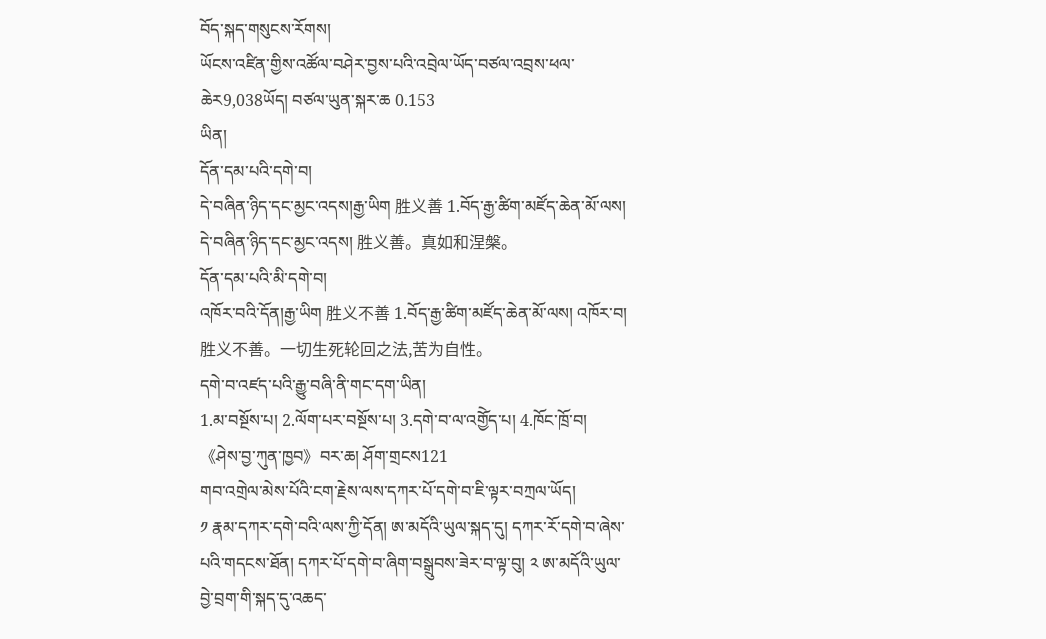བོད་སྐད་གསུངས་རོགས།
ཡོངས་འཛིན་གྱིས་འཚོལ་བཤེར་བྱས་པའི་འབྲེལ་ཡོད་བཙལ་འབྲས་ཕལ་ཆེར9,038ཡོད། བཙལ་ཡུན་སྐར་ཆ 0.153
ཡིན།
དོན་དམ་པའི་དགེ་བ།
དེ་བཞིན་ཉིད་དང་མྱང་འདས།རྒྱ་ཡིག 胜义善 1.བོད་རྒྱ་ཚིག་མཛོད་ཆེན་མོ་ལས། དེ་བཞིན་ཉིད་དང་མྱང་འདས། 胜义善。真如和涅槃。
དོན་དམ་པའི་མི་དགེ་བ།
འཁོར་བའི་དོན།རྒྱ་ཡིག 胜义不善 1.བོད་རྒྱ་ཚིག་མཛོད་ཆེན་མོ་ལས། འཁོར་བ། 胜义不善。一切生死轮回之法,苦为自性。
དགེ་བ་འཛད་པའི་རྒྱུ་བཞི་ནི་གང་དག་ཡིན།
1.མ་བསྔོས་པ། 2.ལོག་པར་བསྔོས་པ། 3.དགེ་བ་ལ་འགྱོེད་པ། 4.ཁོང་ཁྲོ་བ། 《ཤེས་བྱ་ཀུན་ཁྱབ》བར་ཆ། ཤོག་གྲངས121
གབ་འགྲེལ་མེས་པོའི་ངག་རྗེས་ལས་དཀར་པོ་དགེ་བ་ཇི་ལྟར་བཀྲལ་ཡོད།
༡ རྣམ་དཀར་དགེ་བའི་ལས་ཀྱི་དོན། ཨ་མདོའི་ཡུལ་སྐད་དུ། དཀར་རོ་དགེ་བ་ཞེས་པའི་གདངས་ཐོན། དཀར་པོ་དགེ་བ་ཞིག་བསྒྲུབས་ཟེར་བ་ལྟ་བུ། ༢ ཨ་མདོའི་ཡུལ་བྱེ་བྲག་གི་སྐད་དུ་འཆད་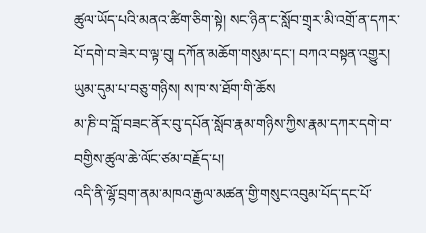ཚུལ་ཡོད་པའི་མནའ་ཚིག་ཅིག་སྟེ། སང་ཉིན་ང་སློབ་གྲྭར་མི་འགྲོ་ན་དཀར་པོ་དགེ་བ་ཟེར་བ་ལྟ་བུ། དཀོན་མཆོག་གསུམ་དང་། བཀའ་བསྟན་འགྱུར། ཡུམ་དུམ་པ་བཅུ་གཉིས། ས་ཁ་ས་ཐོག་གི་ཆོས
མ་ཎི་བ་བློ་བཟང་ནོར་བུ་དཔོན་སློབ་རྣམ་གཉིས་ཀྱིས་རྣམ་དཀར་དགེ་བ་བགྱིས་ཚུལ་ཆེ་ལོང་ཙམ་བརྗོད་པ།
འདི་ནི་ལྷོ་བྲག་ནམ་མཁའ་རྒྱལ་མཚན་གྱི་གསུང་འབུམ་པོད་དང་པོ་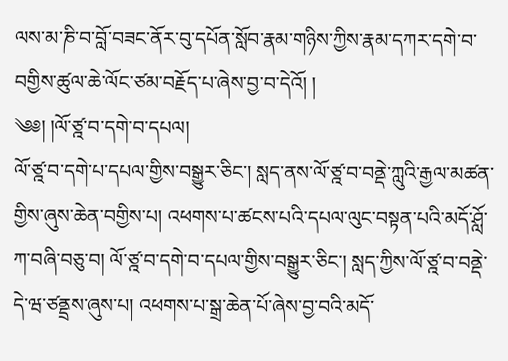ལས་མ་ཎི་བ་བློ་བཟང་ནོར་བུ་དཔོན་སློབ་རྣམ་གཉིས་ཀྱིས་རྣམ་དཀར་དགེ་བ་བགྱིས་ཚུལ་ཆེ་ལོང་ཙམ་བརྗོད་པ་ཞེས་བྱ་བ་དེའོ། །
༄༅། །ལོ་ཙྰ་བ་དགེ་བ་དཔལ།
ལོ་ཙྰ་བ་དགེ་པ་དཔལ་གྱིས་བསྒྱུར་ཅིང་། སླད་ནས་ལོ་ཙྰ་བ་བནྡེ་ཀླུའི་རྒྱལ་མཚན་གྱིས་ཞུས་ཆེན་བགྱིས་པ། འཕགས་པ་ཚངས་པའི་དཔལ་ལུང་བསྟན་པའི་མདོ་ཤློ་ཀ་བཞི་བཅུ་བ། ལོ་ཙྰ་བ་དགེ་བ་དཔལ་གྱིས་བསྒྱུར་ཅིང་། སླད་ཀྱིས་ལོ་ཙྰ་བ་བནྡེ་དེ་ཝ་ཙནྡྲས་ཞུས་པ། འཕགས་པ་སྒྲ་ཆེན་པོ་ཞེས་བྱ་བའི་མདོ་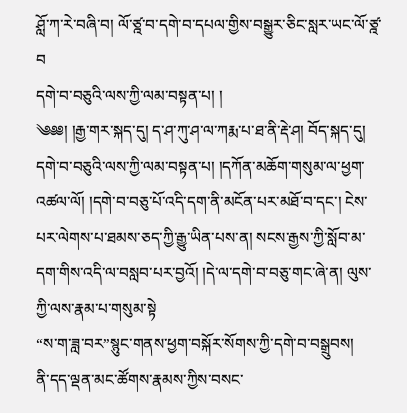ཤློ་ཀ་རེ་བཞི་བ། ལོ་ཙྰ་བ་དགེ་བ་དཔལ་གྱིས་བསྒྱུར་ཅིང་སླར་ཡང་ལོ་ཙྰ་བ
དགེ་བ་བཅུའི་ལས་ཀྱི་ལམ་བསྟན་པ། །
༄༅༅། །རྒྱ་གར་སྐད་དུ། ད་ཤ་ཀུ་ཤ་ལ་ཀརྨ་པ་ཐ་ནི་རྡེ་ཤ། བོད་སྐད་དུ། དགེ་བ་བཅུའི་ལས་ཀྱི་ལམ་བསྟན་པ། །དཀོན་མཆོག་གསུམ་ལ་ཕྱག་འཚལ་ལོ། །དགེ་བ་བཅུ་པོ་འདི་དག་ནི་མངོན་པར་མཐོ་བ་དང་། ངེས་པར་ལེགས་པ་ཐམས་ཅད་ཀྱི་རྒྱུ་ཡིན་པས་ན། སངས་རྒྱས་ཀྱི་སློབ་མ་དག་གིས་འདི་ལ་བསླབ་པར་བྱའོ། །དེ་ལ་དགེ་བ་བཅུ་གང་ཞེ་ན། ལུས་ཀྱི་ལས་རྣམ་པ་གསུམ་སྟེ
“ས་ག་ཟླ་བར”སྙུང་གནས་ཕྱག་བསྐོར་སོགས་ཀྱི་དགེ་བ་བསྒྲུབས།
ནི་དད་ལྡན་མང་ཚོགས་རྣམས་ཀྱིས་བསང་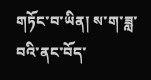གཏོང་བ་ཡིན། ས་ག་ཟླ་བའི་ནང་བོད་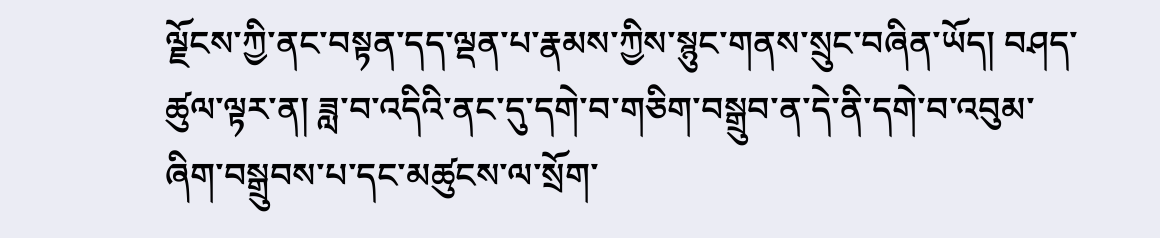ལྗོངས་ཀྱི་ནང་བསྟན་དད་ལྡན་པ་རྣམས་ཀྱིས་སྙུང་གནས་སྲུང་བཞིན་ཡོད། བཤད་ཚུལ་ལྟར་ན། ཟླ་བ་འདིའི་ནང་དུ་དགེ་བ་གཅིག་བསྒྲུབ་ན་དེ་ནི་དགེ་བ་འབུམ་ཞིག་བསྒྲུབས་པ་དང་མཚུངས་ལ་སྲོག་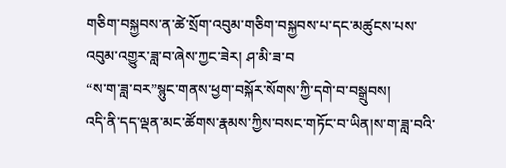གཅིག་བསྐྱབས་ན་ཚེ་སྲོག་འབུམ་གཅིག་བསྐྱབས་པ་དང་མཚུངས་པས་འབུམ་འགྱུར་ཟླ་བ་ཞེས་ཀྱང་ཟེར། ཤ་མི་ཟ་བ
“ས་ག་ཟླ་བར”སྙུང་གནས་ཕྱག་བསྐོར་སོགས་ཀྱི་དགེ་བ་བསྒྲུབས།
འདི་ནི་དད་ལྡན་མང་ཚོགས་རྣམས་ཀྱིས་བསང་གཏོང་བ་ཡིན།ས་ག་ཟླ་བའི་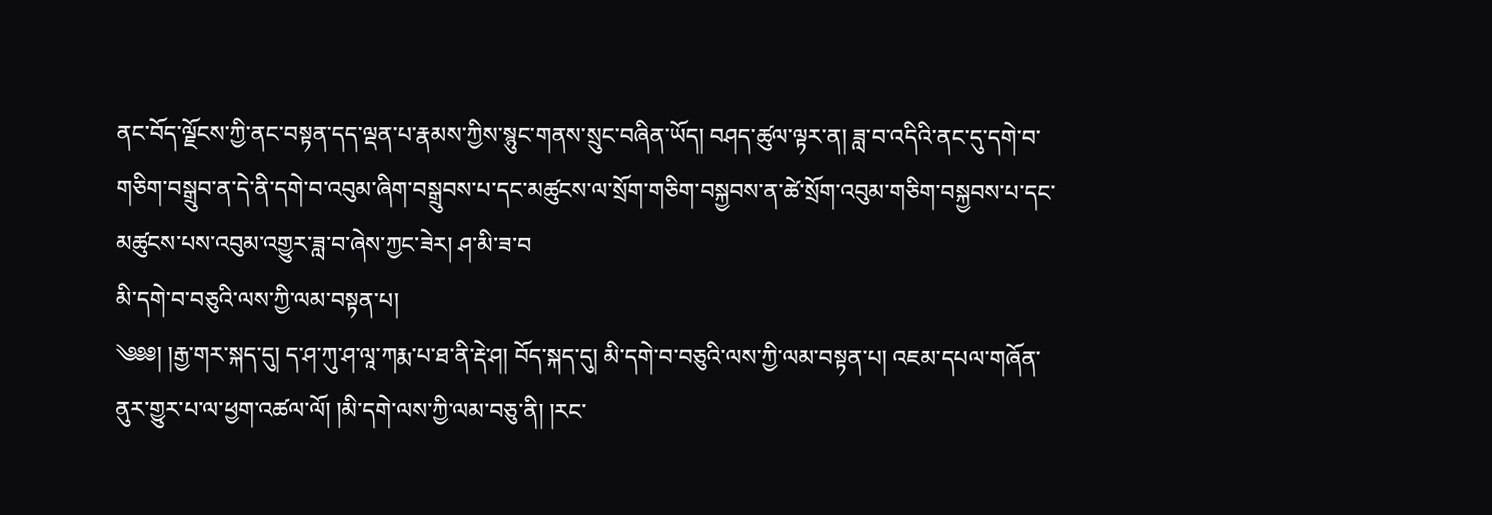ནང་བོད་ལྗོངས་ཀྱི་ནང་བསྟན་དད་ལྡན་པ་རྣམས་ཀྱིས་སྙུང་གནས་སྲུང་བཞིན་ཡོད། བཤད་ཚུལ་ལྟར་ན། ཟླ་བ་འདིའི་ནང་དུ་དགེ་བ་གཅིག་བསྒྲུབ་ན་དེ་ནི་དགེ་བ་འབུམ་ཞིག་བསྒྲུབས་པ་དང་མཚུངས་ལ་སྲོག་གཅིག་བསྐྱབས་ན་ཚེ་སྲོག་འབུམ་གཅིག་བསྐྱབས་པ་དང་མཚུངས་པས་འབུམ་འགྱུར་ཟླ་བ་ཞེས་ཀྱང་ཟེར། ཤ་མི་ཟ་བ
མི་དགེ་བ་བཅུའི་ལས་ཀྱི་ལམ་བསྟན་པ།
༄༅༅། །རྒྱ་གར་སྐད་དུ། ད་ཤ་ཀུ་ཤ་ལཱ་ཀརྨ་པ་ཐ་ནི་རྡེ་ཤ། བོད་སྐད་དུ། མི་དགེ་བ་བཅུའི་ལས་ཀྱི་ལམ་བསྟན་པ། འཇམ་དཔལ་གཞོན་ནུར་གྱུར་པ་ལ་ཕྱག་འཚལ་ལོ། །མི་དགེ་ལས་ཀྱི་ལམ་བཅུ་ནི། །རང་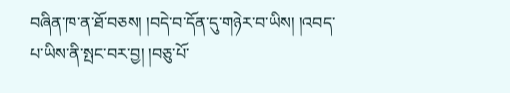བཞིན་ཁ་ན་ཐོ་བཅས། །བདེ་བ་དོན་དུ་གཉེར་བ་ཡིས། །འབད་པ་ཡིས་ནི་སྤང་བར་བྱ། །བཅུ་པོ་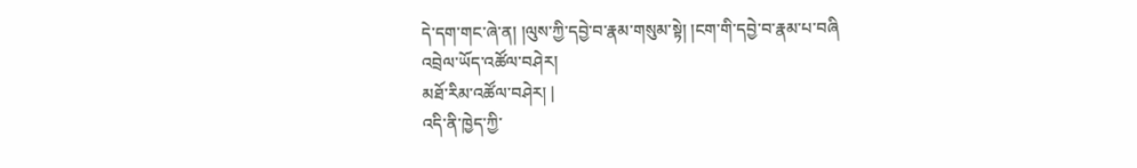དེ་དག་གང་ཞེ་ན། །ལུས་ཀྱི་དབྱེ་བ་རྣམ་གསུམ་སྟེ། །ངག་གི་དབྱེ་བ་རྣམ་པ་བཞི
འབྲེལ་ཡོད་འཚོལ་བཤེར།
མཐོ་རིམ་འཚོལ་བཤེར། |
འདི་ནི་ཁྱེད་ཀྱི་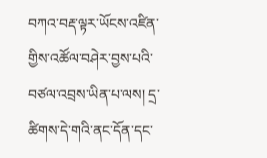བཀའ་བརྡ་ལྟར་ཡོངས་འཛིན་གྱིས་འཚོལ་བཤེར་བྱས་པའི་བཙལ་འབྲས་ཡིན་པ་ལས། དྲ་ཚིགས་དེ་གའི་ནང་དོན་དང་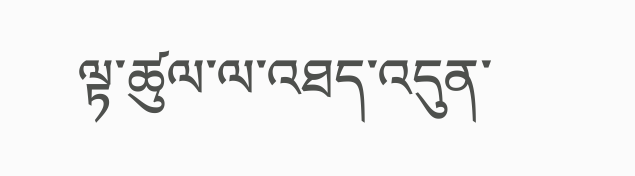ལྟ་ཚུལ་ལ་འཐད་འདུན་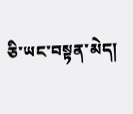ཅི་ཡང་བསྟན་མེད།